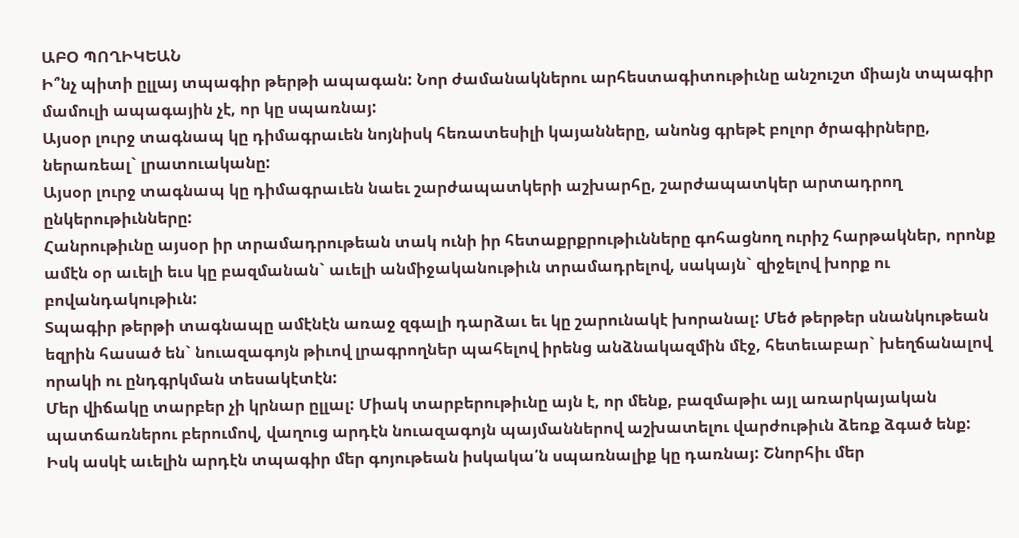ԱԲՕ ՊՈՂԻԿԵԱՆ
Ի՞նչ պիտի ըլլայ տպագիր թերթի ապագան: Նոր ժամանակներու արհեստագիտութիւնը անշուշտ միայն տպագիր մամուլի ապագային չէ, որ կը սպառնայ:
Այսօր լուրջ տագնապ կը դիմագրաւեն նոյնիսկ հեռատեսիլի կայանները, անոնց գրեթէ բոլոր ծրագիրները, ներառեալ` լրատուականը:
Այսօր լուրջ տագնապ կը դիմագրաւեն նաեւ շարժապատկերի աշխարհը, շարժապատկեր արտադրող ընկերութիւնները:
Հանրութիւնը այսօր իր տրամադրութեան տակ ունի իր հետաքրքրութիւնները գոհացնող ուրիշ հարթակներ, որոնք ամէն օր աւելի եւս կը բազմանան` աւելի անմիջականութիւն տրամադրելով, սակայն` զիջելով խորք ու բովանդակութիւն:
Տպագիր թերթի տագնապը ամէնէն առաջ զգալի դարձաւ եւ կը շարունակէ խորանալ: Մեծ թերթեր սնանկութեան եզրին հասած են` նուազագոյն թիւով լրագրողներ պահելով իրենց անձնակազմին մէջ, հետեւաբար` խեղճանալով որակի ու ընդգրկման տեսակէտէն:
Մեր վիճակը տարբեր չի կրնար ըլլալ: Միակ տարբերութիւնը այն է, որ մենք, բազմաթիւ այլ առարկայական պատճառներու բերումով, վաղուց արդէն նուազագոյն պայմաններով աշխատելու վարժութիւն ձեռք ձգած ենք: Իսկ ասկէ աւելին արդէն տպագիր մեր գոյութեան իսկակա՛ն սպառնալիք կը դառնայ: Շնորհիւ մեր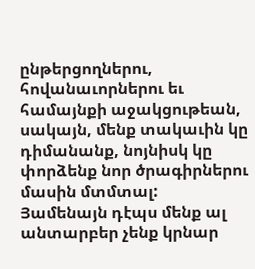ընթերցողներու, հովանաւորներու եւ համայնքի աջակցութեան, սակայն, մենք տակաւին կը դիմանանք, նոյնիսկ կը փորձենք նոր ծրագիրներու մասին մտմտալ:
Յամենայն դէպս մենք ալ անտարբեր չենք կրնար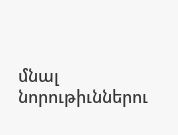մնալ նորութիւններու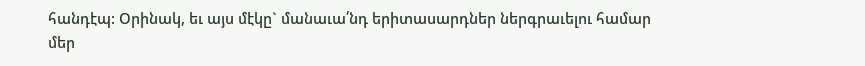հանդէպ: Օրինակ, եւ այս մէկը` մանաւա՛նդ երիտասարդներ ներգրաւելու համար մեր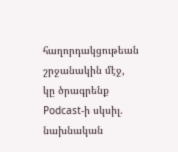հաղորդակցութեան շրջանակին մէջ, կը ծրագրենք Podcast-ի սկսիլ. նախնական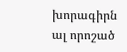խորագիրն ալ որոշած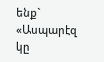ենք` «Ասպարէզ կը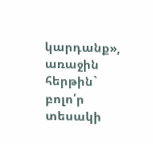կարդանք», առաջին հերթին` բոլո՛ր տեսակի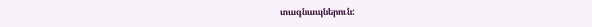տագնապներուն: